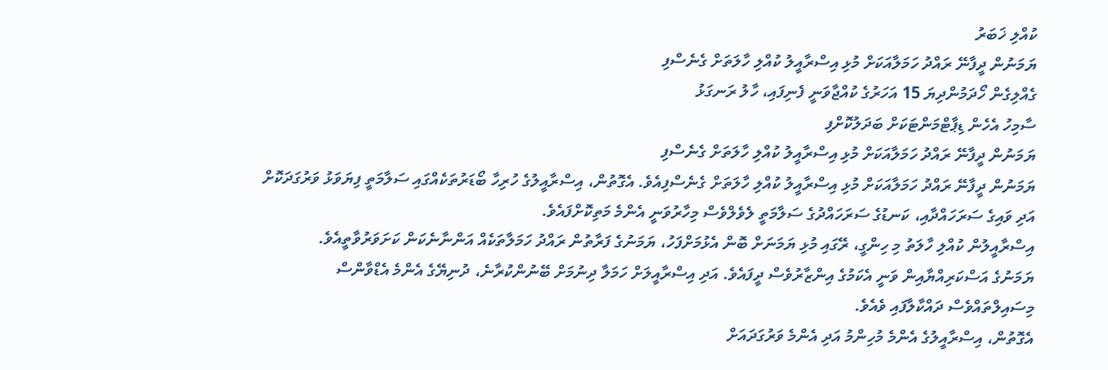ކުއްލި ޚަބަރު
ޔަމަނުން ދީފާނޭ ރައްދު ހަމަލާއަކަށް މުޅި އިސްރާއީލު ކުއްލި ހާލަތަށް ގެނެސްފި
ގެއްލިގެން ހޯދަމުންދިޔަ 15 އަހަރުގެ ކުއްޖާވަނީ ފެނިފައި، ހާލު ރަނގަޅު
ސާމިހު އެހެން ޑިޕާޓްމަންޓަކަށް ބަދަލުކޮށްފި
ޔަމަނުން ދީފާނޭ ރައްދު ހަމަލާއަކަށް މުޅި އިސްރާއީލު ކުއްލި ހާލަތަށް ގެނެސްފި
ޔަމަނުން ދީފާނޭ ރައްދު ހަމަލާއަކަށް މުޅި އިސްރާއީލު ކުއްލި ހާލަތަށް ގެނެސްފިއެވެ. އެގޮތުން، އިސްރާއީލުގެ ހުރިހާ ބޯޑަރުތަކެއްގައި ސަލާމަތީ ފިޔަވަޅު ވަރުގަދަކޮށް އަދި ވައިގެ ސަރަހައްދާއި، ކަނޑުގެ ސަރަހައްދުގެ ސަލާމަތީ ލެވެލްވެސް މިހާރުވަނީ އެންމެ މަތިކޮށްފައެވެ.
އިސްރާއީލުން ކުއްލި ހާލަތު މި ހިންގީ، ރޭގައި މުޅި ޔަމަނަށް ބޮން އެޅުމަށްފަހު، ޔަމަނުގެ ފަރާތުން ރައްދު ހަމަލާތަކެއް އަންނާނެކަން ކަށަވަރުވާތީއެވެ.
ޔަމަނުގެ އަސްކަރިއްޔާއިން ވަނީ އެކަމުގެ އިންޒާރުވެސް ދީފައެވެ. އަދި އިސްރާއީލަށް ހަމަލާ ދިނުމަށް ބޭނުންކުރާނެ، ދުނިޔޭގެ އެންމެ އެޑްވާންސް މިސައިލްތައްވެސް ދައްކާލާފައި ވެއެވެ.
އެގޮތުން، އިސްރާއީލުގެ އެންމެ މުހިންމު އަދި އެންމެ ވަރުގަދައަށް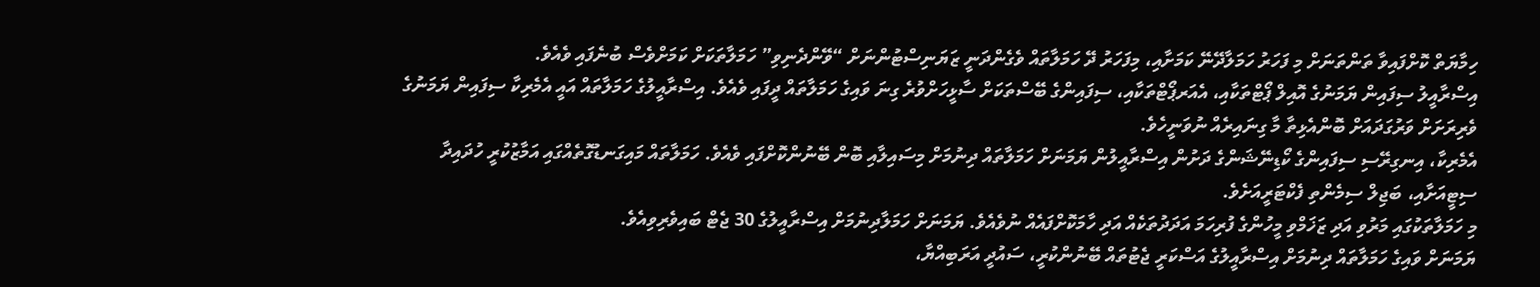ހިމާޔަތް ކޮށްފައިވާ ތަންތަނަށް މި ފަހަރު ހަމަލާދޭނޭ ކަމަށާއި، މިފަހަރު ދޭ ހަމަލާތައް ވެގެންދަނީ ޒަޔަނިސްޓުންނަށް “ވޭންދެނިވި” ހަމަލާތަކަށް ކަމަށްވެސް ބުނެފައި ވެއެވެ.
އިސްރާއީލު ސިފައިން ޔަމަނުގެ އޮއިލް ޕޯޓްތަކާއި، އެއަރޕޯޓްތަކާއި، ސިފައިންގެ ބޭސްތަކަށް ސާޅީހަށްވުރެ ގިނަ ވައިގެ ހަމަލާތައް ދީފައި ވެއެވެ. އިސްރާއީލުގެ ހަމަލާތައް އައީ އެމެރިކާ ސިފައިން ޔަމަނުގެ ވެރިރަށަށް ވަރުގަދައަށް ބޮންއެޅިތާ މާ ގިނައިރެއް ނުވަނީހެވެ.
އެމެރިކާ، އިނގިރޭސި ސިފައިންގެ ކޯޑިނޭޝަންގެ ދަށުން އިސްރާއީލުން ޔަމަނަށް ހަމަލާތައް ދިނުމަށް މިސައިލާއި ބޮން ބޭނުންކޮށްފައި ވެއެވެ. ހަމަލާތައް މައިގަނޑުގޮތެއްގައި އަމާޒުކުރީ ހުދައިދާ ސިޓީއަށާއި، ބަޖިލް ސިމެންތި ފެކްޓަރީއަށެވެ.
މި ހަމަލާތަކުގައި މަރުވި އަދި ޒަޚަމްވި މީހުންގެ ފުރިހަމަ އަދަދުތަކެއް އަދި ހާމަކޮށްފައެއް ނުވެއެވެ. ޔަމަނަށް ހަމަލާދިނުމަށް އިސްރާއީލުގެ 30 ޖެޓް ބައިވެރިވިއެވެ.
ޔަމަނަށް ވައިގެ ހަމަލާތައް ދިނުމަށް އިސްރާއީލުގެ އަސްކަރީ ޖެޓުތައް ބޭނުންކުރީ، ސައުދީ އަރަބިއްޔާ،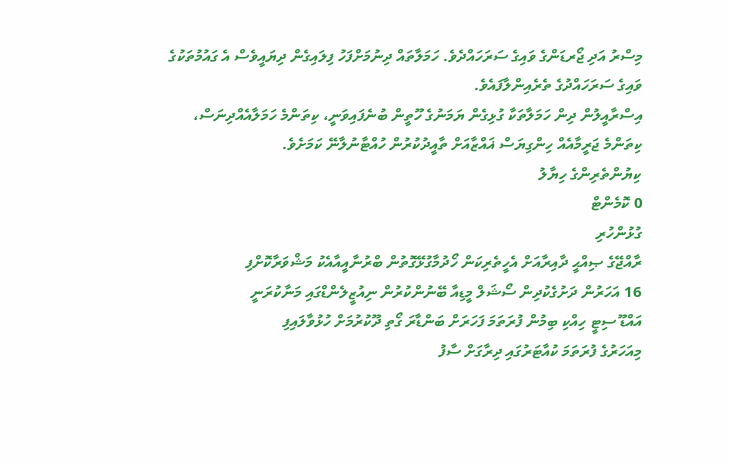މިސްރު އަދި ޖޯރޑަންގެ ވައިގެ ސަރަހައްދެވެ. ހަމަލާތައް ދިނުމަށްފަހު ފިލައިގެން ދިޔައީވެސް އެ ގައުމުތަކުގެ ވައިގެ ސަރަހައްދުގެ ތެރެއިންލާފައެވެ.
އިސްރާއީލުން ދިން ހަމަލާތަކާ ގުޅިގެން ޔަމަނުގެ ހޫތީން ބުނެފައިވަނީ، ކިތަންމެ ހަމަލާއެއްދިނަސް، ކިތަންމެ ޖަރީމާއެއް ހިންގިޔަސް ޣައްޒާއަށް ތާއީދުކުރުން ހުއްޓާނުލާނޭ ކަމަށެވެ.
ކިޔުންތެރިންގެ ހިޔާލު
0 ކޮމެންޓް
ގުޅުންހުރި
ރާއްޖޭގެ ޞިއްޙީ ދާއިރާއަށް އެހީތެރިކަން ހޯދުމާގުޅޭގޮތުން ބްރުނާއީއާއެކު މަޝްވަރާކޮށްފި
16 އަހަރުން ދަށުގެކުދިން ސޯޝަލް މީޑިއާ ބޭނުންކުރުން ނިއުޒީލެންޑްގައި މަނާކުރަނީ
އައްޑޫ ސިޓީ ހިއްކި ބިމުން ފުރަތަމަ ފަހަރަށް ބަންޑާރަ ގޯތި ދޫކުރުމަށް ހުޅުވާލައިފި
މިއަހަރުގެ ފުރަތަމަ ކުއާޓަރުގައި ދިރާގަށް ސާފު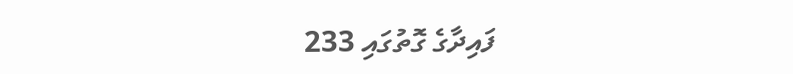ފައިދާގެ ގޮތުގައި 233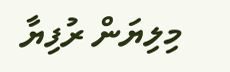މިލިޔަން ރުފިޔާ